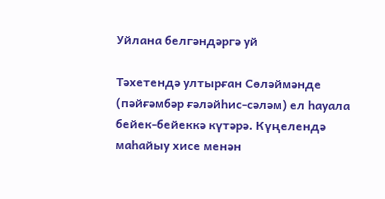Уйлана белгәндәргә уй

Тәхетендә ултырған Сөләймәнде (пәйғәмбәр ғәләйһис-сәләм) ел һауала бейек-бейеккә күтәрә. Күңелендә маһайыу хисе менән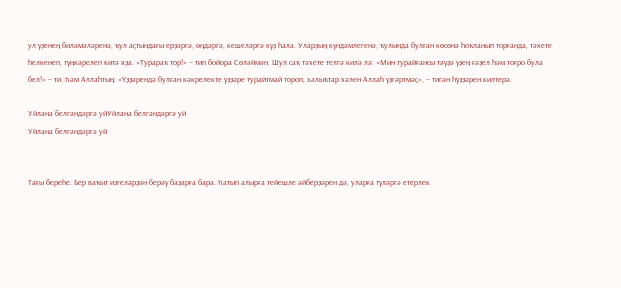ул үҙенең биләмәләренә, ҡул аҫтындағы ерҙәргә, өңдәргә, кешеләргә күҙ һала. Уларҙың күндәмлегенә, ҡулында булған көсөнә һоҡланып торғанда, тәхете һелкенеп, түңкәрелеп китә яҙа. «Турараҡ тор!» – тип бойора Сөләймән. Шул саҡ тәхете телгә килә лә: «Мин турайғансы тәүҙә үҙең ғәҙел һәм тоғро була бел!» – ти. Һәм Аллаһтың: «Үҙҙәрендә булған кәкрелекте үҙҙәре турайтмай тороп, халыҡтар хәлен Аллаһ үҙгәртмәҫ», – тигән һүҙҙәрен килтерә.

Уйлана белгәндәргә уйУйлана белгәндәргә уй
Уйлана белгәндәргә уй


Тағы береһе. Бер ваҡыт изгеләрҙән берәү баҙарға бара. Һатып алырға тейешле әйберҙәрен дә, уларға түләргә етерлек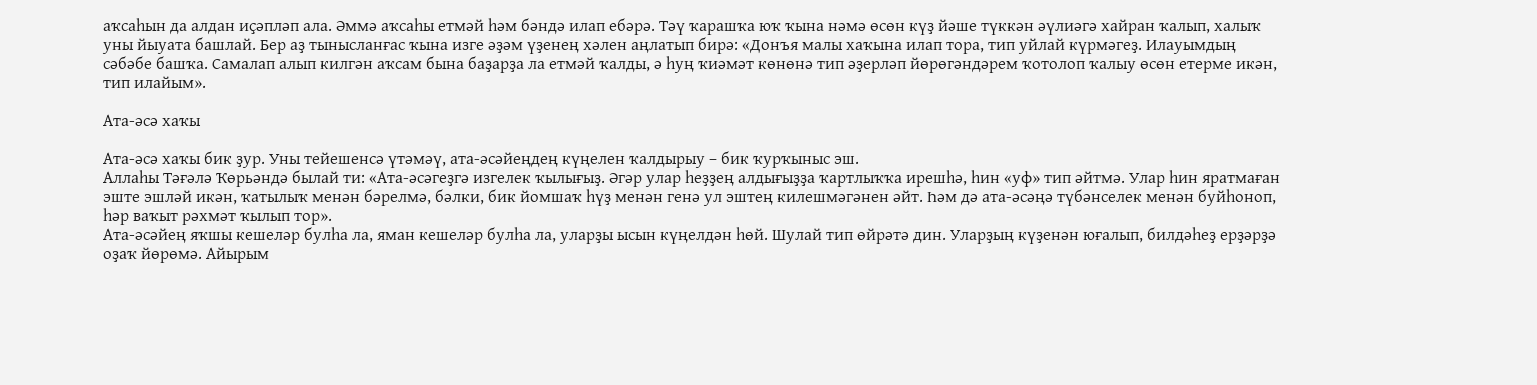аҡсаһын да алдан иҫәпләп ала. Әммә аҡсаһы етмәй һәм бәндә илап ебәрә. Тәү ҡарашҡа юҡ ҡына нәмә өсөн күҙ йәше түккән әүлиәгә хайран ҡалып, халыҡ уны йыуата башлай. Бер аҙ тынысланғас ҡына изге әҙәм үҙенең хәлен аңлатып бирә: «Донъя малы хаҡына илап тора, тип уйлай күрмәгеҙ. Илауымдың сәбәбе башҡа. Самалап алып килгән аҡсам бына баҙарҙа ла етмәй ҡалды, ә һуң ҡиәмәт көнөнә тип әҙерләп йөрөгәндәрем ҡотолоп ҡалыу өсөн етерме икән, тип илайым».

Ата-әсә хаҡы

Ата-әсә хаҡы бик ҙур. Уны тейешенсә үтәмәү, ата-әсәйеңдең күңелен ҡалдырыу – бик ҡурҡыныс эш.
Аллаһы Тәғәлә Ҡөрьәндә былай ти: «Ата-әсәгеҙгә изгелек ҡылығыҙ. Әгәр улар һеҙҙең алдығыҙҙа ҡартлыҡҡа ирешһә, һин «уф» тип әйтмә. Улар һин яратмаған эште эшләй икән, ҡатылыҡ менән бәрелмә, бәлки, бик йомшаҡ һүҙ менән генә ул эштең килешмәгәнен әйт. Һәм дә ата-әсәңә түбәнселек менән буйһоноп, һәр ваҡыт рәхмәт ҡылып тор».
Ата-әсәйең яҡшы кешеләр булһа ла, яман кешеләр булһа ла, уларҙы ысын күңелдән һөй. Шулай тип өйрәтә дин. Уларҙың күҙенән юғалып, билдәһеҙ ерҙәрҙә оҙаҡ йөрөмә. Айырым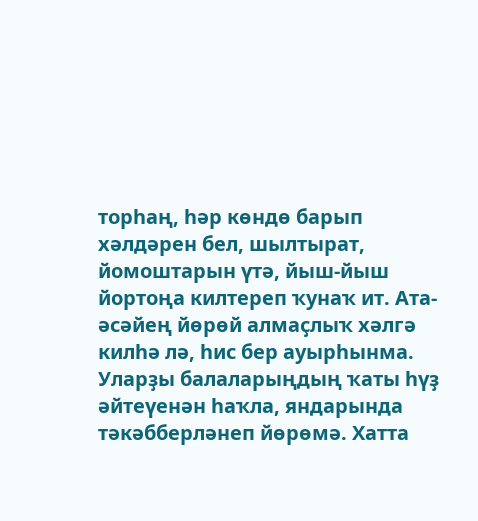торһаң, һәр көндө барып хәлдәрен бел, шылтырат, йомоштарын үтә, йыш-йыш йортоңа килтереп ҡунаҡ ит. Ата-әсәйең йөрөй алмаҫлыҡ хәлгә килһә лә, һис бер ауырһынма. Уларҙы балаларыңдың ҡаты һүҙ әйтеүенән һаҡла, яндарында тәкәбберләнеп йөрөмә. Хатта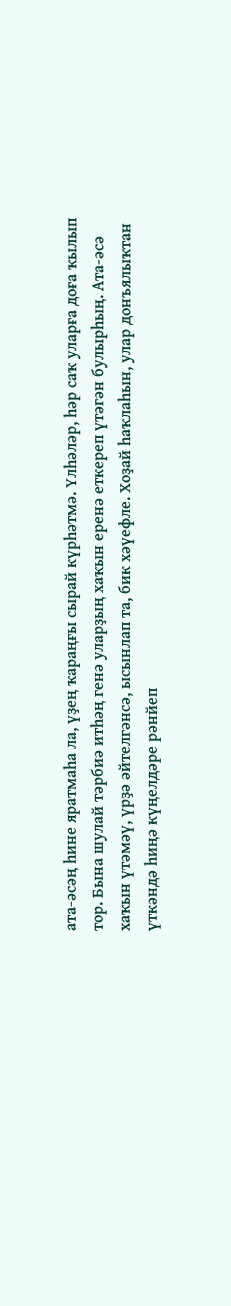ата-әсәң һине яратмаһа ла, үҙең ҡараңғы сырай күрһәтмә. Үлһәләр, һәр саҡ уларға доға ҡылып тор. Бына шулай тәрбиә итһәң генә уларҙың хаҡын еренә еткереп үтәгән булырһың. Ата-әсә хаҡын үтәмәү, үрҙә әйтелгәнсә, ысынлап та, бик хәүефле. Хоҙай һаҡлаһын, улар донъялыҡтан үткәндә һиңә күңелдәре рәнйеп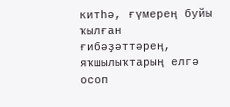китһә, ғүмерең буйы ҡылған ғибәҙәттәрең, яҡшылыҡтарың елгә осоп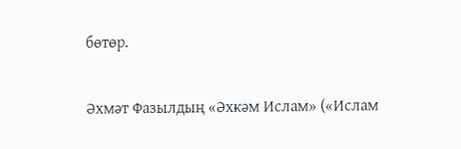бөтөр.

Әхмәт Фазылдың «Әхкәм Ислам» («Ислам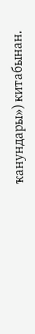ҡанундары») китабынан.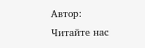Автор:
Читайте нас